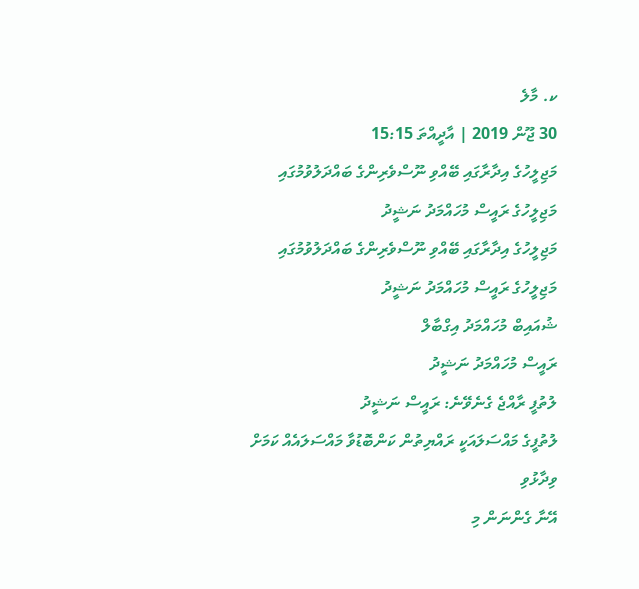ކ. މާލެ
30 ޖޫން 2019 | އާދީއްތަ 15:15
މަޖިލީހުގެ އިދާރާގައި ބޭއްވި ނޫސްވެރިންގެ ބައްދަލުވުމުގައި މަޖިލީހުގެ ރައީސް މުހައްމަދު ނަޝީދު
މަޖިލީހުގެ އިދާރާގައި ބޭއްވި ނޫސްވެރިންގެ ބައްދަލުވުމުގައި މަޖިލީހުގެ ރައީސް މުހައްމަދު ނަޝީދު
ޝުއައިބް މުހައްމަދު އިގްބާލް
ރައީސް މުހައްމަދު ނަޝީދު
ލުތުފީ ރާއްޖެ ގެނެވޭނެ: ރައީސް ނަޝީދު
ލުތުފީގެ މައްސަލައަކީ ރައްޔިތުން ކަންބޮޑުވާ މައްސަލައެއް ކަމަށް ވިދާޅުވި
އޭނާ ގެންނަން މި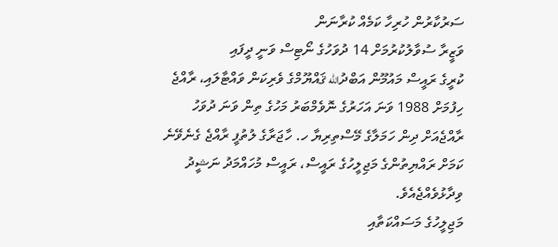ސަރުކާރުން ހުރިހާ ކަމެއް ކުރާނަން
ވަޒީރާ ސުވާލުކުރުމަށް 14 ދުވަހުގެ ނޯޓިސް ވަނީ ދީފައި
ކުރީގެ ރައީސް މައުމޫން އަބްދުالله ޤައްޔޫމްގެ ވެރިކަން ވައްޓާލައި، ރާއްޖެ ހިފުމަށް 1988 ވަނަ އަހަރުގެ ނޮވެމްބަރު މަހުގެ ތިން ވަނަ ދުވަހު ރާއްޖެއަށް ދިން ހަމަލާގެ މޭސްތިރިޔާ ހ. ހާޖަރާގެ ލުތުފީ ރާއްޖެ ގެނެވޭނެ ކަމަށް ރައްޔިތުންގެ މަޖިލީހުގެ ރައީސް، ރައީސް މުހައްމަދު ނަޝީދު ވިދާޅުވެއްޖެއެވެ.
މަޖިލީހުގެ މަސައްކަތާއި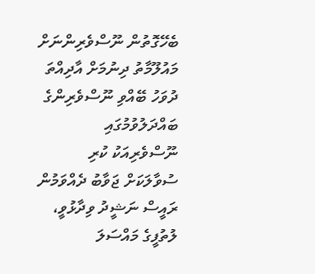ބެހޭގޮތުން ނޫސްވެރިންނަށް މައުލޫމާތު ދިނުމަށް އާދިއްތަ ދުވަހު ބޭއްވި ނޫސްވެރިންގެ ބައްދަލުވުމުގައި ނޫސްވެރިއަކު ކުރި ސުވާލަކަށް ޖަވާބު ދެއްވަމުން ރައީސް ނަޝީދު ވިދާޅުވީ، ލުތުފީގެ މައްސަލަ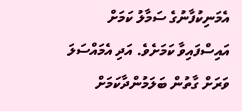އެމަނިކުފާނުގެ ސަމާލު ކަމަށް އައިސްފައިވާ ކަމަށެވެ. އަދި އެމައްސަލަ ވަރަށް ގާތުން ބަލަމުންދާކަމަށް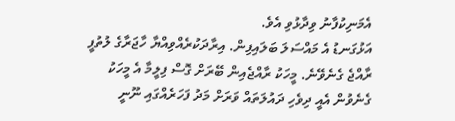އެމަނިކުފާނު ވިދާޅުވި އެވެ.
އަޅުގަނޑު އެ މައްސަލަ ބަލައިފިން. އިރާދަކުރެއްވިއްޔާ ހާޖަރާގެ ލުތުފީ ރާއްޖެ ގެނެވޭނެ. މީހަކު ރާއްޖެއިން ބޭރަށް ގޮސް ފިލީމާ އެ މީހަކު ގެނެވުން އެއީ ދިވެހި ދައުލަތައް ވަރަށް މަދު ފަހަރެއްގައި ނޫނީ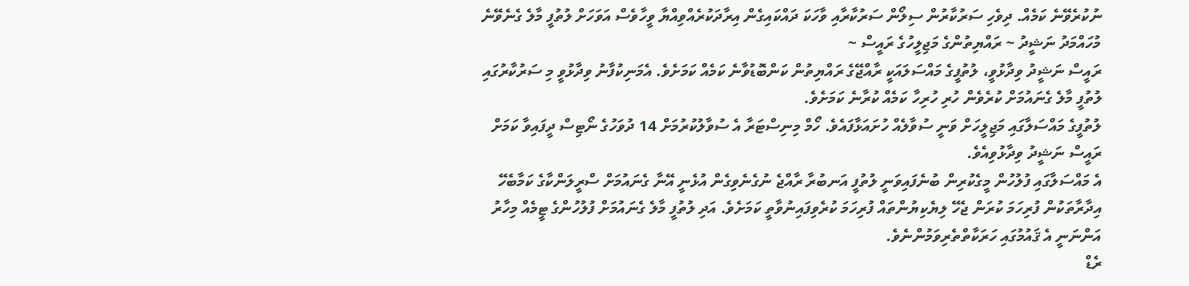ނުކުރެވޭނެ ކަމެއް. ދިވެހި ސަރުކާރުން ސިލޯން ސަރުކާރާއި ވާހަކަ ދައްކައިގެން އިރާދަކުރެއްވިއްޔާ ވީހާވެސް އަވަހަށް ލުތުފީ މާލެ ގެނެވޭނެ
މުހައްމަދު ނަޝީދު ~ ރައްޔިތުންގެ މަޖިލީހުގެ ރައީސް ~
ރައީސް ނަޝީދު ވިދާޅުވީ، ލުތުފީގެ މައްސަލައަކީ ރާއްޖޭގެ ރައްޔިތުން ކަންބޮޑުވާނެ ކަމެއް ކަމަށެވެ. އެމަނިކުފާނު ވިދާޅުވީ މި ސަރުކާރުގައި ލުތުފީ މާލެ ގެނައުމަށް ކުރެވެން ހުރި ހުރިހާ ކަމެއް ކުރާނެ ކަމަށެވެ.
ލުތުފީގެ މައްސަލާގައި މަޖިލީހަށް ވަނީ ސުވާލެއް ހުށައަޅާފައެވެ. ހޯމް މިނިސްޓަރާ އެ ސުވާލުކުރުމަށް 14 ދުވަހުގެ ނޯޓިސް ދީފައިވާ ކަމަށް ރައީސް ނަޝީދު ވިދާޅުވިއެވެ.
އެ މައްސަލާގައި ފުލުހުން މީގެކުރިން ބުނެފައިވަނީ ލުތުފީ އަނބުރާ ރާއްޖެ ނުގެނެވިގެން އުޅެނީ އޭނާ ގެނައުމަށް ސްރީލަންކާގެ ކަމާބެހޭ އިދާރާތަކުން ފުރިހަމަ ކުރަން ޖެހޭ ލިޔެކިޔުންތައް ފުރިހަމަ ކުރެވިފައިނުވާތީ ކަމަށެވެ. އަދި ލުތުފީ މާލެ ގެނައުމަށް ފުލުހުންގެ ޓީމެއް މިހާރު އަންނަނީ އެ ޤައުމުގައި ހަރަކާތްތެރިވަމުންނެވެ.
ރެޑް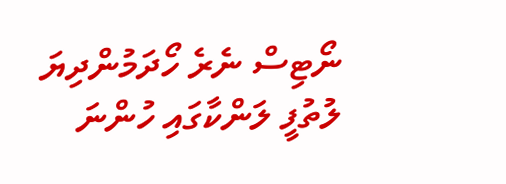ނޯޓިސް ނެރެ ހޯދަމުންދިޔަ ލުތުފީ ލަންކާގައި ހުންނަ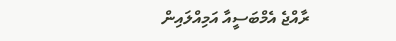ރާއްޖެ އެމްބަސީއާ އަމިއްލައިން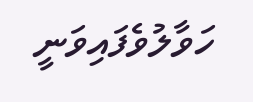ހަވާލުވެފައިވަނީ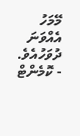މޭމަހު އެއްވަނަ ދުވަހުއެވެ.
- ކޮމެންޓް